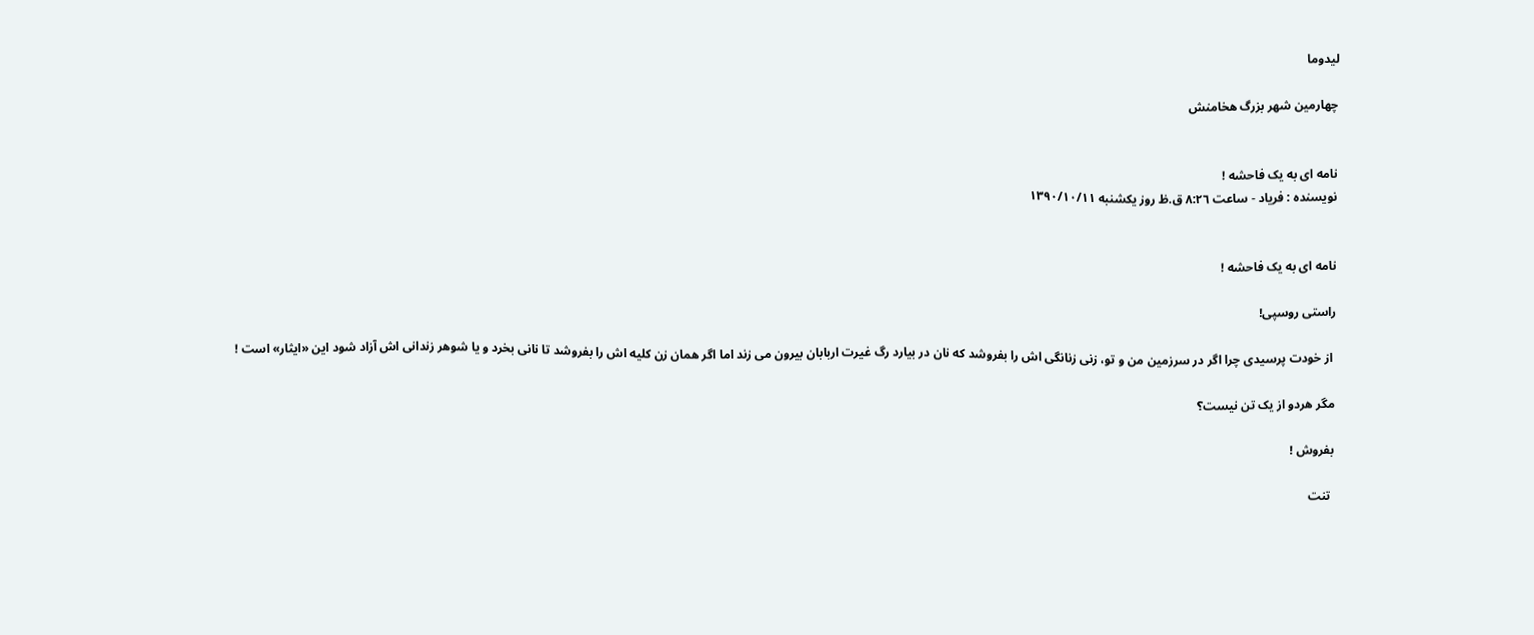لیدوما

چهارمین شهر بزرگ هخامنش


نامه ای به یک فاحشه !
نویسنده : فریاد - ساعت ۸:٢٦ ق.ظ روز یکشنبه ۱۳٩٠/۱٠/۱۱


نامه ای به یک فاحشه !

راستی روسپی!

 از خودت پرسیدی چرا اگر در سرزمین من و تو، زنی زنانگی اش را بفروشد که نان در بیارد رگ غیرت اربابان بیرون می زند اما اگر همان زن کلیه اش را بفروشد تا نانی بخرد و یا شوهر زندانی اش آزاد شود این «ایثار» است !

مگر هردو از یک تن نیست؟

بفروش !

 تنت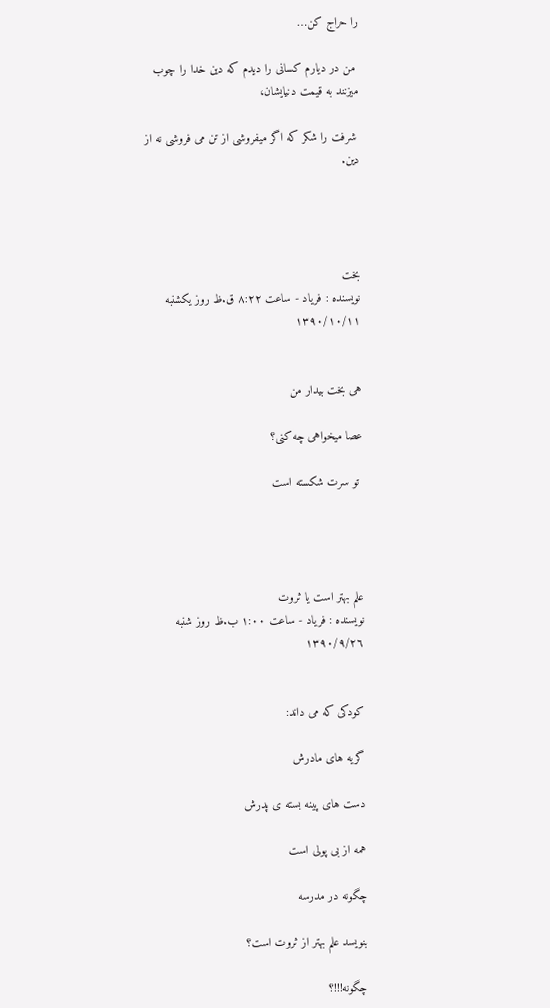را حراج کن…

 من در دیارم کسانی را دیدم که دین خدا را چوب میزنند به قیمت دنیایشان،

 شرفت را شکر که اگر میفروشی از تن می فروشی نه از دین.




بخت
نویسنده : فریاد - ساعت ۸:٢٢ ق.ظ روز یکشنبه ۱۳٩٠/۱٠/۱۱


هی بخت بیدار من

عصا میخواهی چه کنی؟

 تو سرت شکسته است




علم بهتر است یا ثروت
نویسنده : فریاد - ساعت ۱:٠٠ ب.ظ روز شنبه ۱۳٩٠/٩/٢٦


کودکی که می داند:

گریه های مادرش

دست های پینه بسته ی پدرش

همه از بی پولی است

چگونه در مدرسه

بنویسد علم بهتر از ثروت است؟

چگونه!!!؟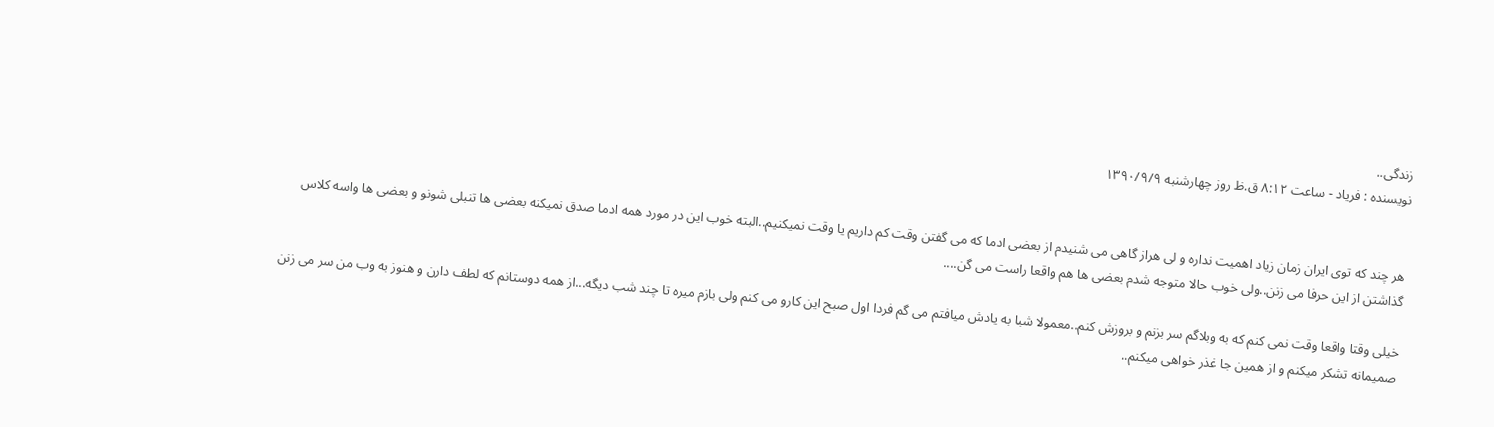زندگی..
نویسنده : فریاد - ساعت ۸:۱٢ ق.ظ روز چهارشنبه ۱۳٩٠/٩/٩


هر چند که توی ایران زمان زیاد اهمیت نداره و لی هراز گاهی می شنیدم از بعضی ادما که می گفتن وقت کم داریم یا وقت نمیکنیم..البته خوب این در مورد همه ادما صدق نمیکنه بعضی ها تنبلی شونو و بعضی ها واسه کلاس گذاشتن از این حرفا می زنن..ولی خوب حالا متوجه شدم بعضی ها هم واقعا راست می گن....

خیلی وقتا واقعا وقت نمی کنم که به وبلاگم سر بزنم و بروزش کنم..معمولا شبا به یادش میافتم می گم فردا اول صبح این کارو می کنم ولی بازم میره تا چند شب دیگه...از همه دوستانم که لطف دارن و هنوز به وب من سر می زنن صمیمانه تشکر میکنم و از همین جا غذر خواهی میکنم..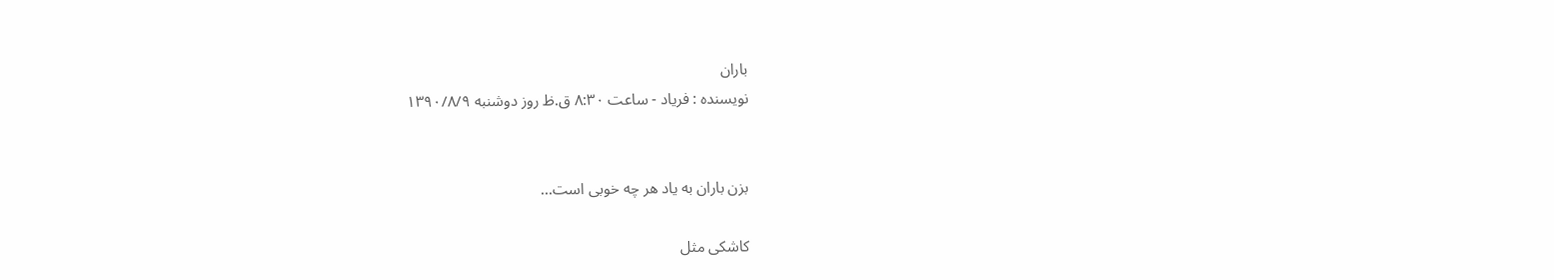باران
نویسنده : فریاد - ساعت ۸:۳٠ ق.ظ روز دوشنبه ۱۳٩٠/۸/٩


بزن باران به یاد هر چه خوبی است...

کاشکی مثل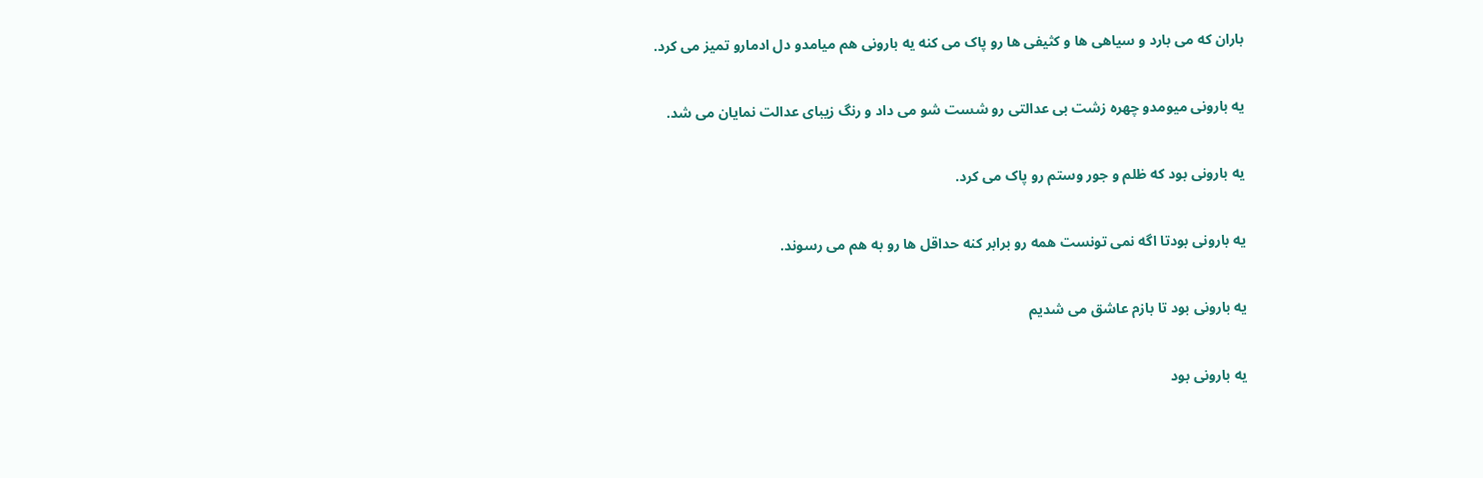باران که می بارد و سیاهی ها و کثیفی ها رو پاک می کنه یه بارونی هم میامدو دل ادمارو تمیز می کرد.

یه بارونی میومدو چهره زشت بی عدالتی رو شست شو می داد و رنگ زیبای عدالت نمایان می شد.

یه بارونی بود که ظلم و جور وستم رو پاک می کرد.

یه بارونی بودتا اگه نمی تونست همه رو برابر کنه حداقل ها رو به هم می رسوند.

یه بارونی بود تا بازم عاشق می شدیم

یه بارونی بود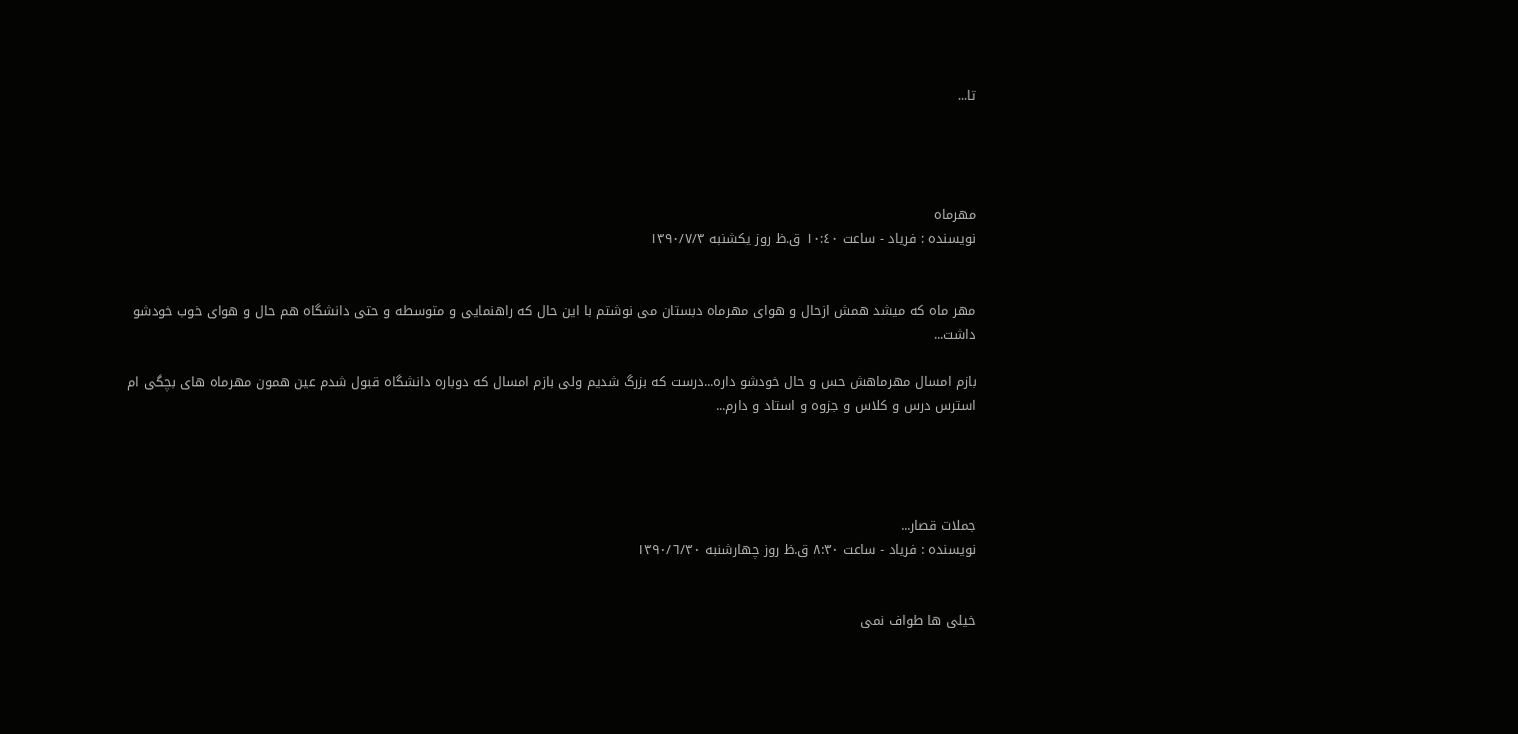تا...




مهرماه
نویسنده : فریاد - ساعت ۱٠:٤٠ ق.ظ روز یکشنبه ۱۳٩٠/٧/۳


مهر ماه که میشد همش ازحال و هوای مهرماه دبستان می نوشتم با این حال که راهنمایی و متوسطه و حتی دانشگاه هم حال و هوای خوب خودشو داشت...

بازم امسال مهرماهش حس و حال خودشو داره...درست که بزرگ شدیم ولی بازم امسال که دوباره دانشگاه قبول شدم عین همون مهرماه های بچگی ام استرس درس و کلاس و جزوه و استاد و دارم...




جملات قصار...
نویسنده : فریاد - ساعت ۸:۳٠ ق.ظ روز چهارشنبه ۱۳٩٠/٦/۳٠


خیلی ها طواف نمی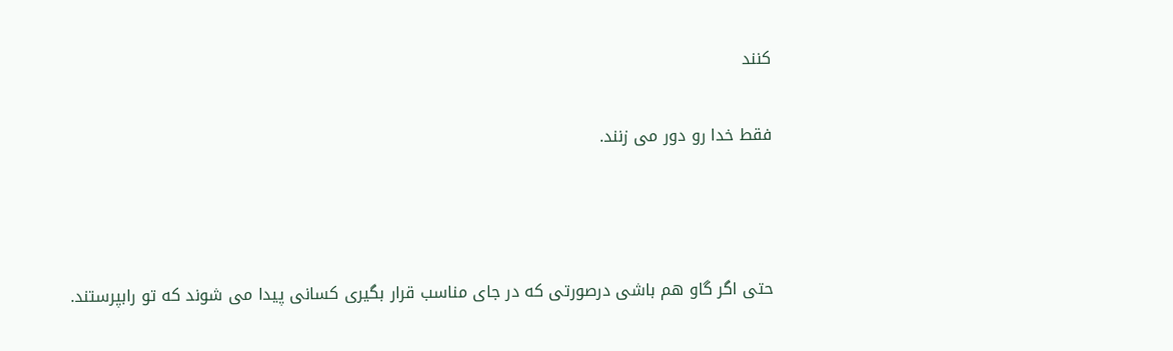کنند

فقط خدا رو دور می زنند.



حتی اگر گاو هم باشی درصورتی که در جای مناسب قرار بگیری کسانی پیدا می شوند که تو رابپرستند.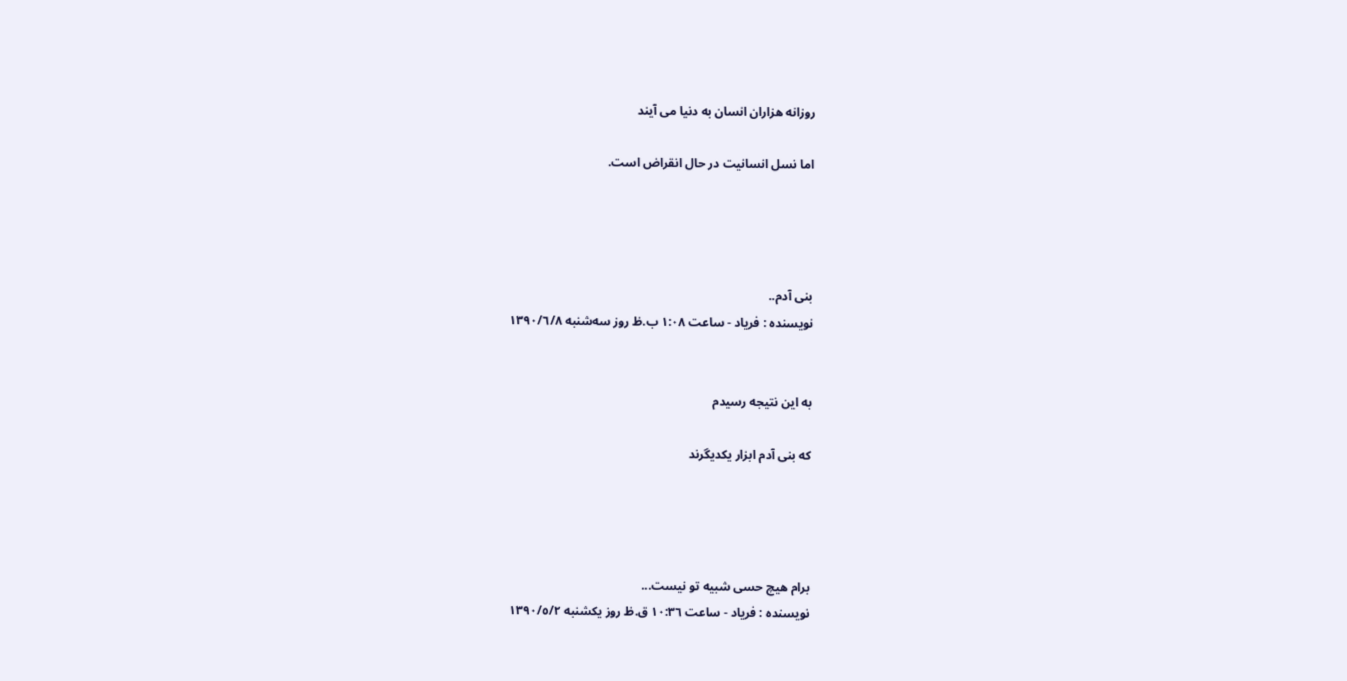روزانه هزاران انسان به دنیا می آیند

اما نسل انسانیت در حال انقراض است.




بنی آدم..
نویسنده : فریاد - ساعت ۱:٠۸ ب.ظ روز سه‌شنبه ۱۳٩٠/٦/۸


به این نتیجه رسیدم

که بنی آدم ابزار یکدیگرند




برام هیچ حسی شبیه تو نیست...
نویسنده : فریاد - ساعت ۱٠:۳٦ ق.ظ روز یکشنبه ۱۳٩٠/٥/٢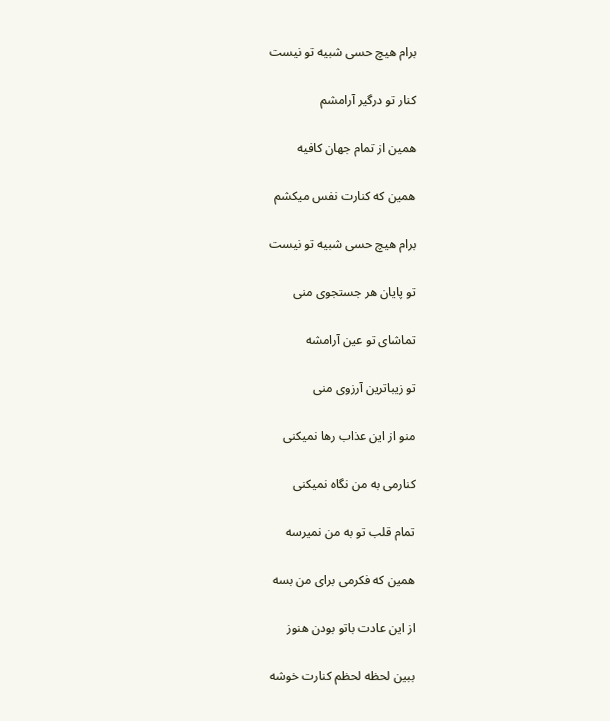برام هیچ حسی شبیه تو نیست

کنار تو درگیر آرامشم

همین از تمام جهان کافیه

همین که کنارت نفس میکشم

برام هیچ حسی شبیه تو نیست

تو پایان هر جستجوی منی

تماشای تو عین آرامشه

تو زیباترین آرزوی منی

منو از این عذاب رها نمیکنی

کنارمی به من نگاه نمیکنی

تمام قلب تو به من نمیرسه

همین که فکرمی برای من بسه

از این عادت باتو بودن هنوز

ببین لحظه لحظم کنارت خوشه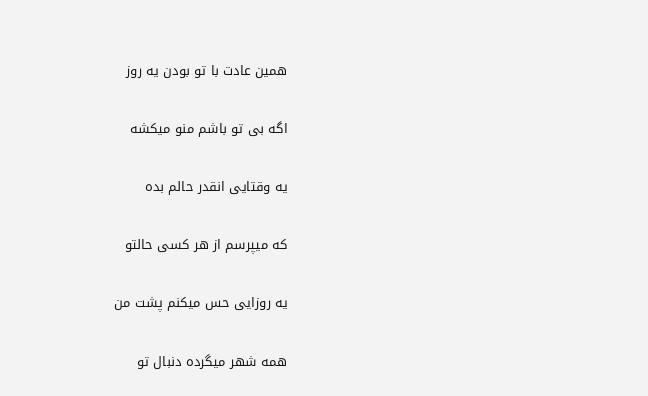همین عادت با تو بودن یه روز

اگه بی تو باشم منو میکشه

یه وقتایی انقدر حالم بده

که میپرسم از هر کسی حالتو

یه روزایی حس میکنم پشت من

همه شهر میگرده دنبال تو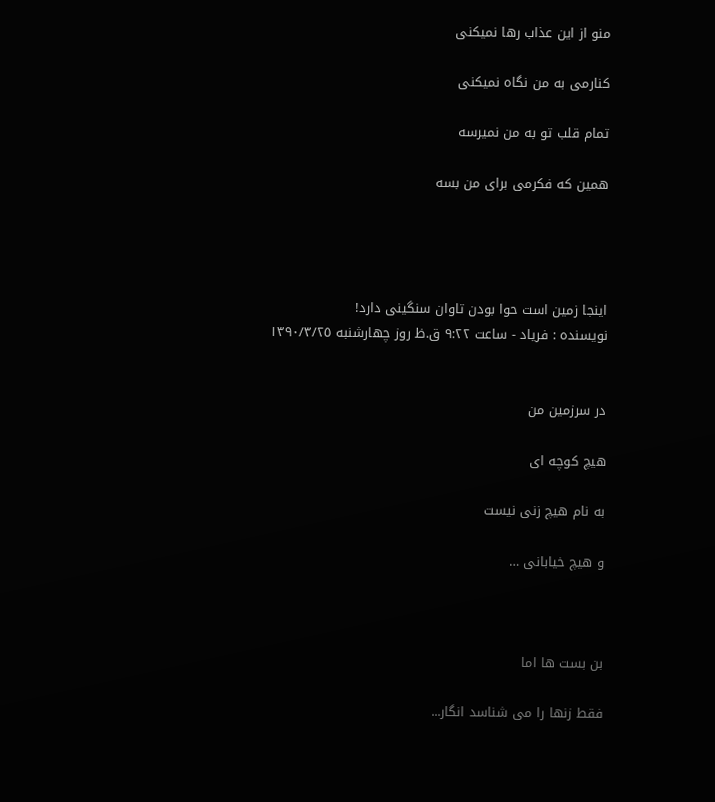منو از این عذاب رها نمیکنی

کنارمی به من نگاه نمیکنی

تمام قلب تو به من نمیرسه

همین که فکرمی برای من بسه




اینجا زمین است حوا بودن تاوان سنگینی دارد!
نویسنده : فریاد - ساعت ٩:٢٢ ق.ظ روز چهارشنبه ۱۳٩٠/۳/٢٥


در سرزمین من

هیچ کوچه ای

به نام هیچ زنی نیست

و هیچ خیابانی …



بن بست ها اما

فقط زنها را می شناسد انگار...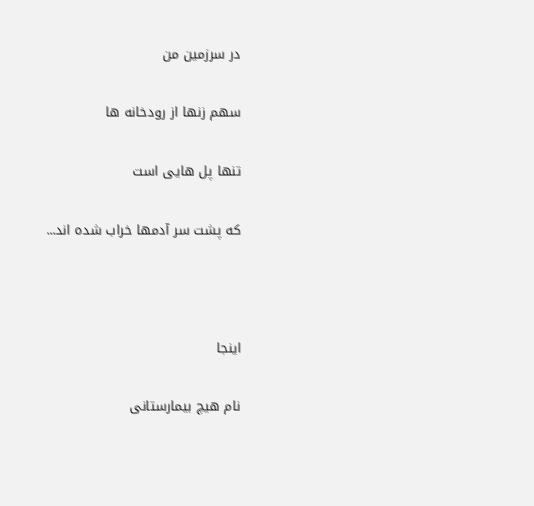در سرزمین من

سهم زنها از رودخانه ها

تنها پل هایی است

که پشت سر آدمها خراب شده اند...



اینجا

نام هیچ بیمارستانی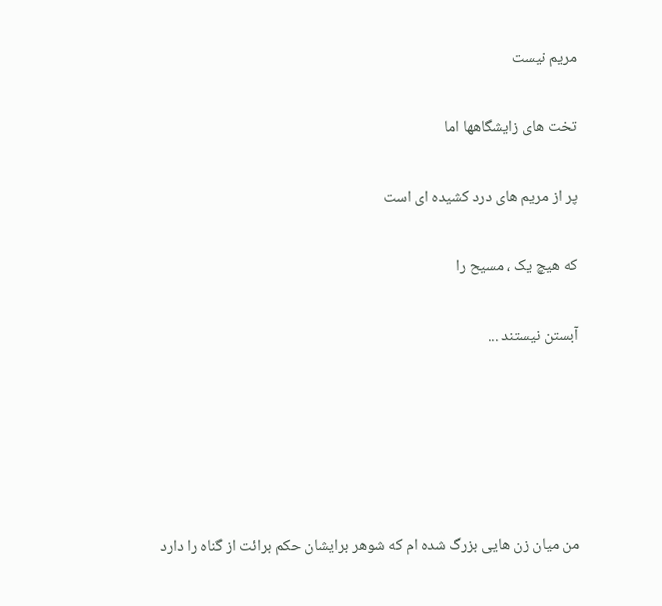مریم نیست

تخت های زایشگاهها اما

پر از مریم های درد کشیده ای است

که هیچ یک ، مسیح را

آبستن نیستند ...





من میان زن هایی بزرگ شده ام که شوهر برایشان حکم برائت از گناه را دارد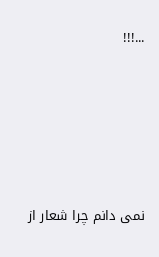...!!!





نمی دانم چرا شعار از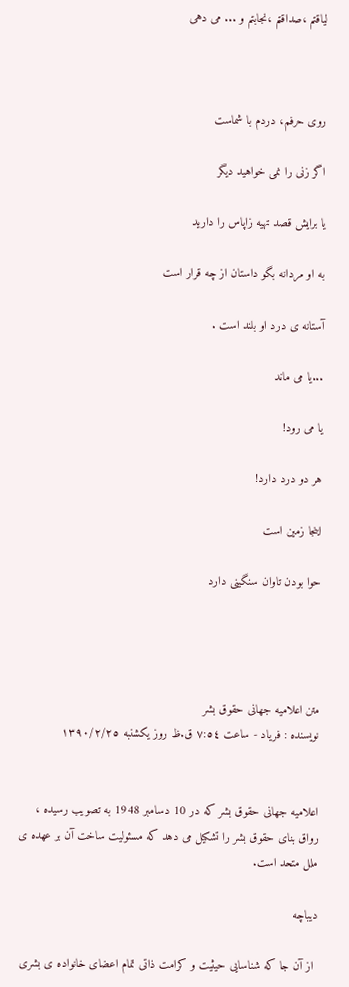لیاقتم ،صداقتم ،نجابتم و ... می دهی



روی حرفم، دردم با شماست

اگر زنی را نمی خواهید دیگر

یا برایش قصد تهیه زاپاس را دارید

به او مردانه بگو داستان از چه قرار است

آستانه ی درد او بلند است .

...یا می ماند

یا می رود!

هر دو درد دارد!

اینجا زمین است

حوا بودن تاوان سنگینی دارد




متن اعلامیه جهانی حقوق بشر
نویسنده : فریاد - ساعت ٧:٥٤ ق.ظ روز یکشنبه ۱۳٩٠/٢/٢٥


اعلامیه جهانی حقوق بشر که در 10 دسامبر 1948 به تصویب رسیده ، رواق بنای حقوق بشر را تشکیل می دهد که مسئولیت ساخت آن بر عهده ی ملل متحد است.

دیباچه

 از آن جا که شناسایی حیثیت و کرامت ذاتی تمام اعضای خانواده ی بشری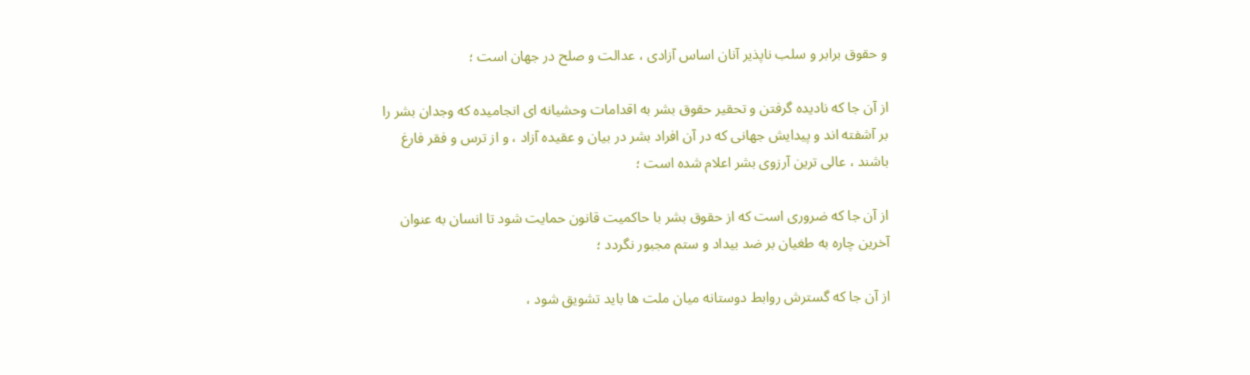و حقوق برابر و سلب ناپذیر آنان اساس آزادی ، عدالت و صلح در جهان است ؛

از آن جا که نادیده گرفتن و تحقیر حقوق بشر به اقدامات وحشیانه ای انجامیده که وجدان بشر را بر آشفته اند و پیدایش جهانی که در آن افراد بشر در بیان و عقیده آزاد ، و از ترس و فقر فارغ باشند ، عالی ترین آرزوی بشر اعلام شده است ؛

از آن جا که ضروری است که از حقوق بشر با حاکمیت قانون حمایت شود تا انسان به عنوان آخرین چاره به طغیان بر ضد بیداد و ستم مجبور نگردد ؛

از آن جا که گسترش روابط دوستانه میان ملت ها باید تشویق شود ،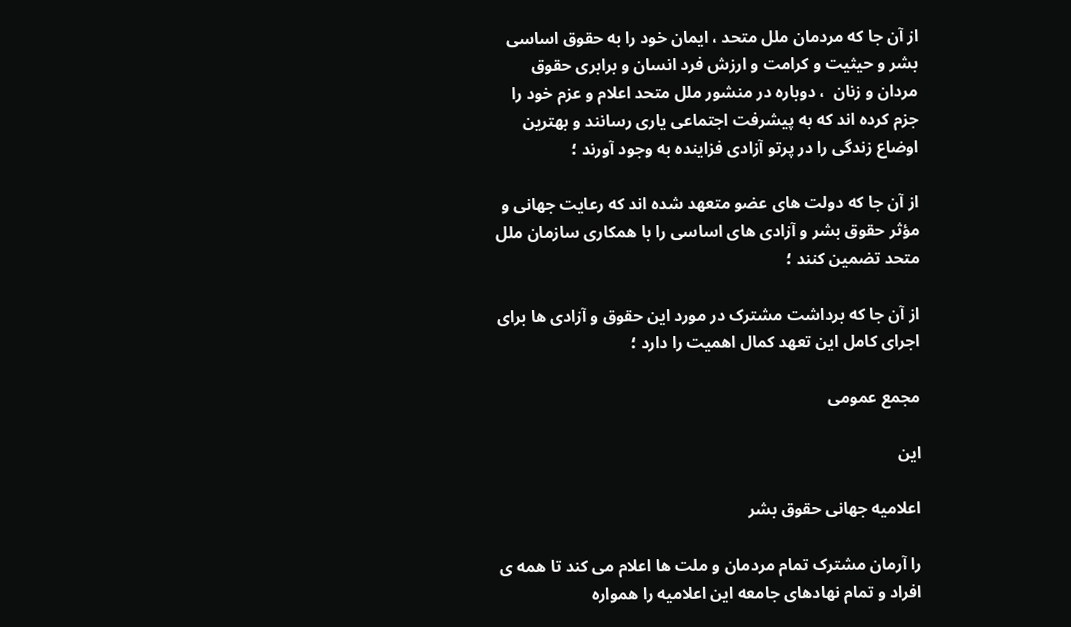از آن جا که مردمان ملل متحد ، ایمان خود را به حقوق اساسی بشر و حیثیت و کرامت و ارزش فرد انسان و برابری حقوق مردان و زنان  ، دوباره در منشور ملل متحد اعلام و عزم خود را جزم کرده اند که به پیشرفت اجتماعی یاری رسانند و بهترین اوضاع زندگی را در پرتو آزادی فزاینده به وجود آورند ؛

از آن جا که دولت های عضو متعهد شده اند که رعایت جهانی و مؤثر حقوق بشر و آزادی های اساسی را با همکاری سازمان ملل متحد تضمین کنند ؛

از آن جا که برداشت مشترک در مورد این حقوق و آزادی ها برای اجرای کامل این تعهد کمال اهمیت را دارد ؛

مجمع عمومی

این

اعلامیه جهانی حقوق بشر

را آرمان مشترک تمام مردمان و ملت ها اعلام می کند تا همه ی افراد و تمام نهادهای جامعه این اعلامیه را همواره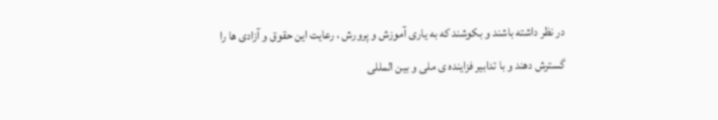در نظر داشته باشند و بکوشند که به یاری آموزش و پرورش ، رعایت این حقوق و آزادی ها را گسترش دهند و با تدابیر فزاینده ی ملی و بین المللی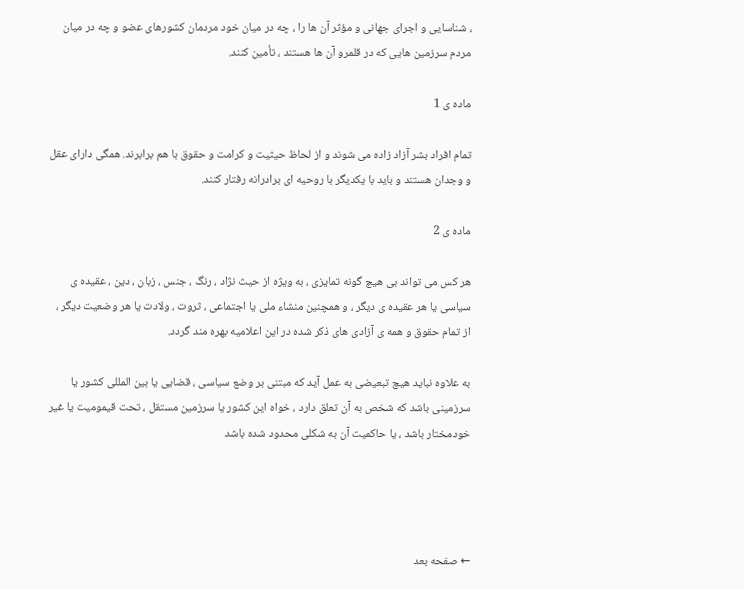، شناسایی و اجرای جهانی و مؤثر آن ها را ، چه در میان خود مردمان کشورهای عضو و چه در میان مردم سرزمین هایی که در قلمرو آن ها هستند ، تأمین کنند.

ماده ی 1

تمام افراد بشر آزاد زاده می شوند و از لحاظ حیثیت و کرامت و حقوق با هم برابرند. همگی دارای عقل و وجدان هستند و باید با یکدیگر با روحیه ای برادرانه رفتار کنند.

ماده ی 2

هر کس می تواند بی هیچ گونه تمایزی ، به ویژه از حیث نژاد ، رنگ ، جنس ، زبان ، دین ، عقیده ی سیاسی یا هر عقیده ی دیگر ، و همچنین منشاء ملی یا اجتماعی ، ثروت ، ولادت یا هر وضعیت دیگر ، از تمام حقوق و همه ی آزادی های ذکر شده در این اعلامیه بهره مند گردد.

به علاوه نباید هیچ تبعیضی به عمل آید که مبتنی بر وضع سیاسی ، قضایی یا بین المللی کشور یا سرزمینی باشد که شخص به آن تعلق دارد ، خواه این کشور یا سرزمین مستقل ، تحت قیمومیت یا غیر خودمختار باشد ، یا حاکمیت آن به شکلی محدود شده باشد




← صفحه بعد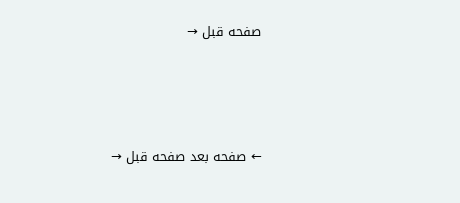صفحه قبل →




← صفحه بعد صفحه قبل →